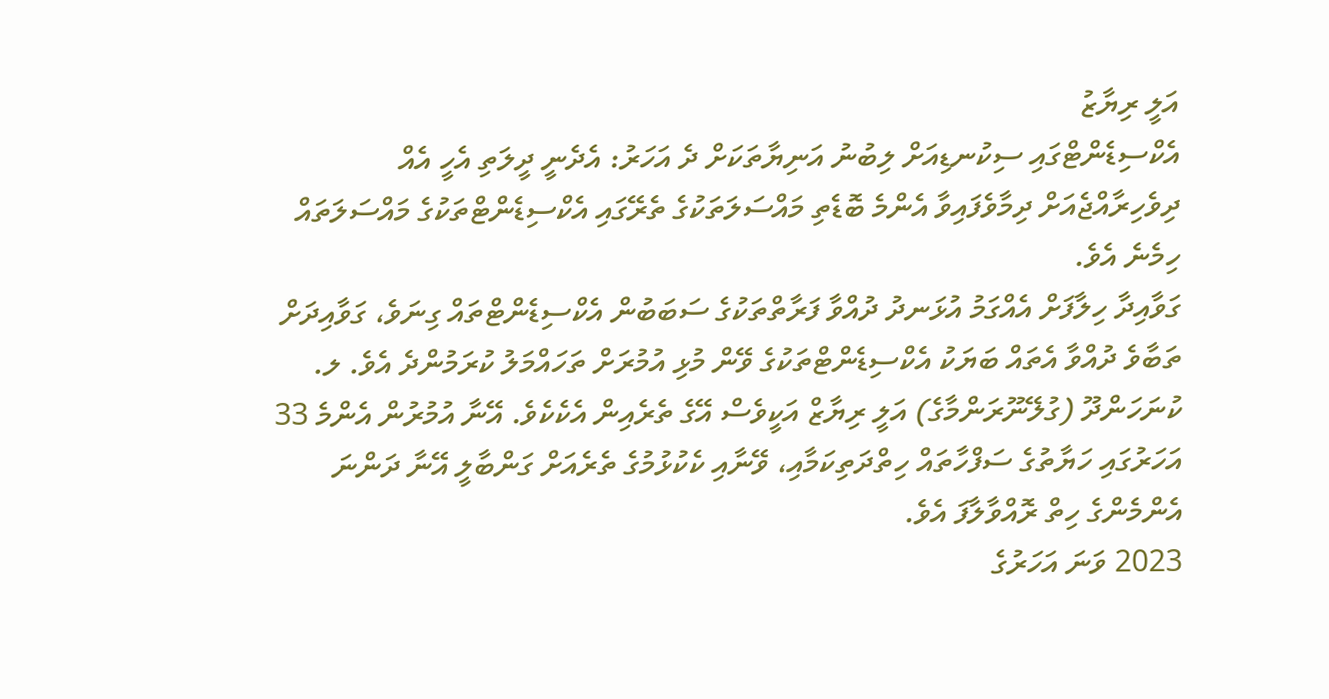އަލީ ރިޔާޒު
އެކްސިޑެންޓްގައި ސިކުނޑިއަށް ލިބުނު އަނިޔާތަކަށް ދެ އަހަރު: އެދެނީ ދީލަތި އެހީ އެއް
ދިވެހިރާއްޖެއަށް ދިމާވެފައިވާ އެންމެ ބޮޑެތި މައްސަލަތަކުގެ ތެރޭގައި އެކްސިޑެންޓްތަކުގެ މައްސަލަތައް ހިމެނެ އެވެ.
ގަވާއިދާ ހިލާފަށް އެއްގަމު އުޅަނދު ދުއްވާ ފަރާތްތަކުގެ ސަބަބުން އެކްސިޑެންޓްތައް ގިނަވެ، ގަވާއިދަށް ތަބާވެ ދުއްވާ އެތައް ބަޔަކު އެކްސިޑެންޓްތަކުގެ ވޭން މުޅި އުމުރަށް ތަހައްމަލު ކުރަމުންދެ އެވެ. ލ. ކުނަހަންދޫ (ގުލޭނޫރަންމާގެ) އަލީ ރިޔާޒް އަކީވެސް އޭގެ ތެރެއިން އެކެކެވެ. އޭނާ އުމުރުން އެންމެ 33 އަހަރުގައި ހަޔާތުގެ ސަފްހާތައް ހިތްދަތިކަމާއި، ވޭނާއި ކެކުޅުމުގެ ތެރެއަށް ގަންބާލީ އޭނާ ދަންނަ އެންމެންގެ ހިތް ރޮއްވާލާފަ އެވެ.
2023 ވަނަ އަހަރުގެ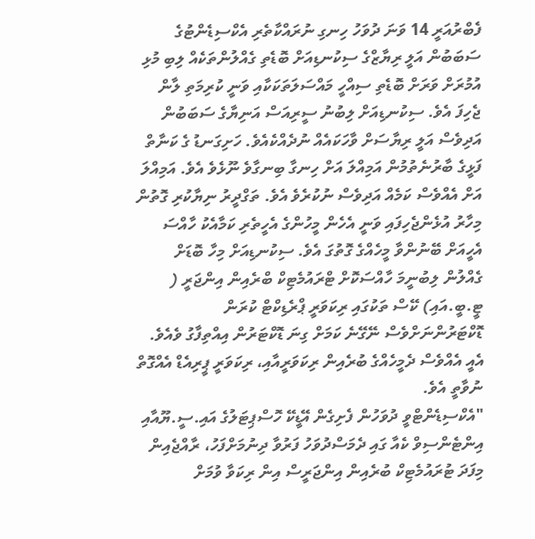ފެބްރުއަރީ 14 ވަނަ ދުވަހު ހިނގި ނުރައްކާތެރި އެކްސިޑެންޓުގެ ސަބަބުން އަލީ ރިޔާޒްގެ ސިކުނޑިއަށް ބޮޑެތި ގެއްލުންތަކެއް ލިބި މުޅި އުމުރަށް ވަރަށް ބޮޑެތި ސިއްހީ މައްސަލަތަކަކާއި ވަނީ ކުރިމަތި ލާން ޖެހިފަ އެވެ. ސިކުނޑިއަށް ލިބުނު ސީރިއަސް އަނިޔާގެ ސަބަބުން އަދިވެސް އަލީ ރިޔާސަށް ވާހަކައެއް ނުދެއްކެއެވެ. ހަށިގަނޑު ގެ ކަނާތް ފަޅީގެ ބާރުނެތުމުން އަމިއްލަ އަށް ހިނގާ ބިނގާވެ ނޫޅެވެ އެވެ. އަމިއްލަ އަށް އެއްވެސް ކަމެއް އަދިވެސް ނުކުރެވެ އެވެ. ތަގްދީރު ނިޔާކުރި ގޮތުން މިހާރު އުޅެންޖެހިފައި ވަނީ އެހެން މީހުންގެ އެހީތެރި ކަމާއެކު ހާއްސަ އެހީއަށް ބޭނުންވާ މީހެއްގެ ގޮތުގަ އެވެ. ސިކުނޑިއަށް މިހާ ބޮޑަށް ގެއްލުން ލިބުނީމަ ހާއްސަކޮށް ޓްރައުމެޓިކް ބްރެއިން އިންޖަރީ ( ޓީ.ބީ.އައި) ކޭސް ތަކުގައި ރިކަވަރީ ޕްރެޑިކްޓް ކުރަން ޑޮކްޓަރުންނަށްވެސް ނޭގޭނެ ކަމަށް ގިނަ ޑޮކްޓަރުން އިއްތިފާގު ވެއެވެ. އެއީ އެއްވެސް ދެމީހެއްގެ ބުރެއިން ރިކަވަރީއާއި، ރިކަވަރީ ޕީރިއެޑް އެއްގޮތް ނުވާތީ އެވެ.
"އެކްސިޑެންޓްވީ ދުވަހުން ފެށިގެން އޭޑީކޭ ހޮސްޕިޓަލުގެ އައި.ސީ.ޔޫއާއި އިންޓެންސިވް ކެއާ ގައި ދެމަސްދުވަހު ފަރުވާ ދިނުމަށްފަހު، ރާއްޖެއިން މިފަދަ ޓުރައުމެޓިކް ބުރެއިން އިންޖަރީސް އިން ރިކަވާ ވުމަށް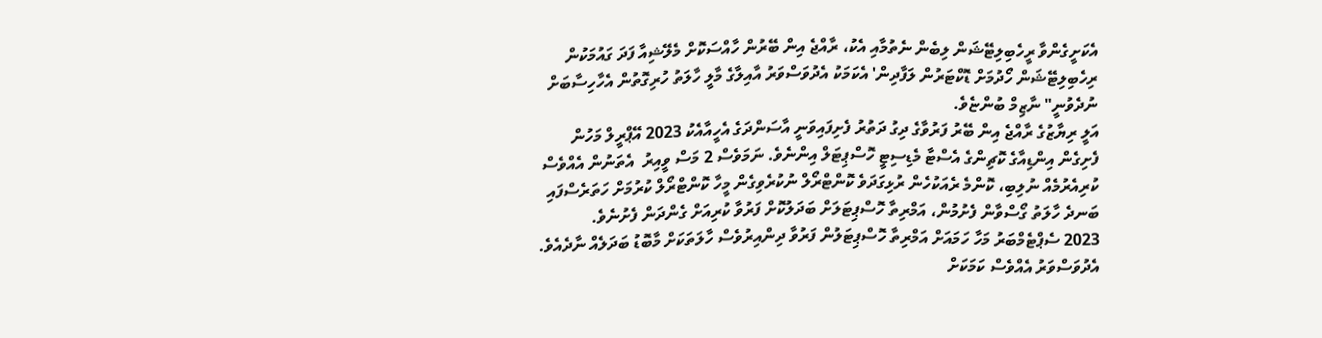އެކަށީގެންވާ ރީހެބިލިޓޭޝަން ލިބެން ނެތުމާއި އެކު، ރާއްޖެ އިން ބޭރުން ހާއްސަކޮށް މެލޭޝިއާ ފަދަ ގައުމަކުން ރިހެބިލިޓޭޝަން ހޯދުމަށް ޑޮކްޓަރުން ލަފާދިން' އެކަމަކު އެދުވަސްވަރު އާއިލާގެ މާލީ ހާލަތު ހުރިގޮތުން އެހާހިސާބަށް ނުދެވުނީ" ނާޒިމް ބުންޏެވެ.
އަލީ ރިޔާޒުގެ ރާއްޖެ އިން ބޭރު ފަރުވާގެ ދިގު ދަތުރު ފެށިފައިވަނީ އާސަންދަގެ އެހީއާއެކު 2023 އޭޕްރީލް މަހުން ފެށިގެން އިންޑިއާގެ ކޮޗިންގެ އެސްޓާ މެޑިސިޓީ ހޮސްޕިޓަލް އިންނެވެ. ނަމަވެސް 2 މަސް ވީއިރު  އެތަނުން އެއްވެސް ކުރިއެރުމެއް ނުލިބި، ކޮންމެ ރެއަކުހެން ރުޅިގަދަވެ ކޮންޓްރޯލް ނުކުރެވިގެން މީހާ ކޮންޓްރޯލް ކުރުމަށް ހަތަރެސްފައި ބަނދެ ހާލަތު ގޯސްވާން ފެށުމުން، އަމްރިތާ ހޮސްޕިޓަލަށް ބަދަލުކޮށް ފަރުވާ ކުރިއަށް ގެންދަން ފެށުނެވެ.
2023 ސެޕްޓެމްބަރު މަހާ ހަމައަށް އަމްރިތާ ހޮސްޕިޓަލުން ފަރުވާ ދިންއިރުވެސް ހާލަތަކަށް މާބޮޑު ބަދަލެއް ނާދެއެވެ. އެދުވަސްވަރު އެއްވެސް ކަމަކަށް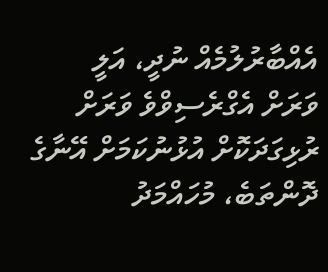އެއްބާރުލުމެއް ނުދީ، އަލީ ވަރަށް އެގްރެސިވްވެ ވަރަށް ރުޅިގަދަކޮށް އުޅުނުކަމަށް އޭނާގެ ދޮންތަބެ، މުހައްމަދު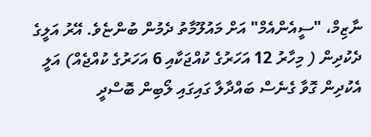ނާޒިމް، "ސީއެންއެމް" އަށް މައުލޫމާތު ދެމުން ބުންޏެވެ. އޭރު އަލީގެ ދެކުދިން ( މިހާރު 12 އަހަރުގެ ކުއްޖަކާއި 6 އަހަރުގެ ކުއްޖެއް) އަލީ އެކުދިން ގޮވާ ގެނެސް ބައްދާލާ ގައިގައި ލޯބިން ބޮސްދީ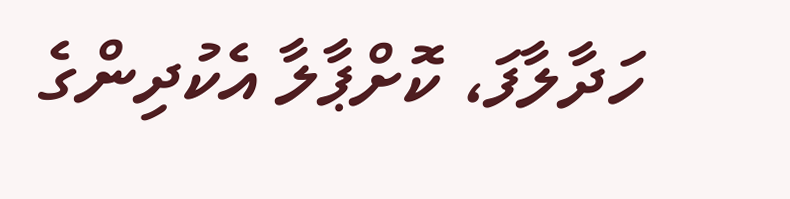ހަދާލާފަ، ކޮށްޕާލާ އެކުދިންގެ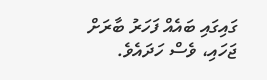ގައިގައި ބައެއް ފަހަރު ބާރަށް ޖަހައި، ވެސް ހަދައެވެ.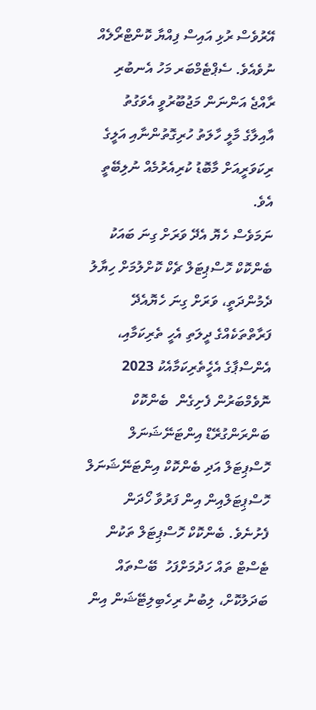އޭރުވެސް ރުޅި އައިސް ފިއްޔާ ކޮންޓްރޯލެއް ނުވެއެވެ. ސެޕްޓެމްބަރ މަހު އެނބުރި ރާއްޖެ އަންނަން މަޖުބޫރުވީ އެވަގުތު އާއިލާގެ މާލީ ހާލަތު ހުރިގޮތުންނާއި އަލީގެ ރިކަވަރީއަށް މާބޮޑު ކުރިއެރުމެއް ނުލިބޭތީ އެވެ.
ނަމަވެސް ހެޔޮ އެދޭ ވަރަށް ގިނަ ބައަކު ބެންކޮކް ހޮސްޕިޓަލް ޗެކް ކޮށްލުމަށް ހިޔާލު ދެމުންދަތީ، ވަރަށް ގިނަ ހެޔޮއެދޭ ފަރާތްތަކެއްގެ ދީލަތި އެހީ ތެރިކަމާއި، އެންސްޕާގެ އެހީެތެރިކަމާއެކު 2023 ނޮވެމްބަރުން ފެށިގެން  ބެންކޮކް ބަންރަންގުރޭޑް އިންޓަނޭޝަނަލް ހޮސްޕިޓަލް އަދި ބެންކޮކް އިންޓަނޭޝަނަލް ހޮސްޕިޓަލްއިން އިން ފަރުވާ ހޯދަން ފެށުނެވެ. ބެންކޮކް ހޮސްޕިޓަލް ތަކުން ޓެސްޓް ތައް ހަދުމަށްފަހު  ބޭސްތައް ބަދަލުކޮށް، ލިބުނު ރިހެބިލިޓޭޝަން އިން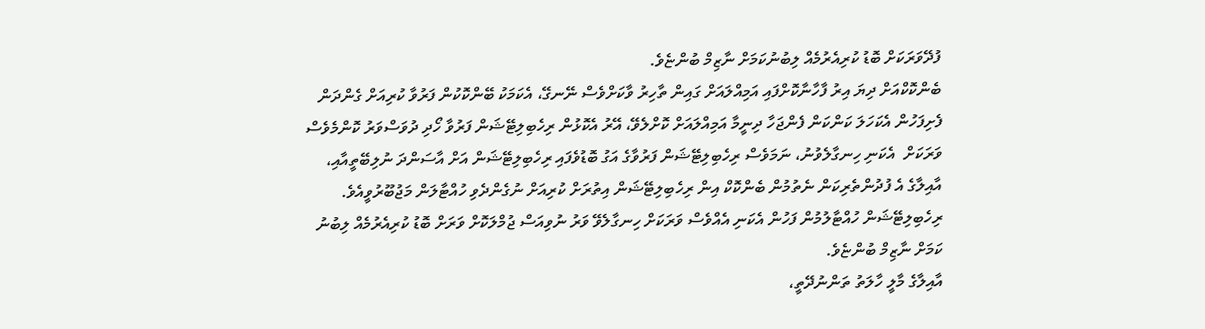ފުދޭވަރަކަށް ބޮޑު ކުރިއެރުމެއް ލިބުނުކަމަށް ނާޒިމް ބުންޏެވެ.
ބެންކޮކްއަށް ދިޔަ އިރު ފާހާނާކޮށްފައި އަމިއްލައަށް ގައިން ތާހިރު ވާކަށްވެސް ނޭނގޭ، އެކަމަކު ބޭންކޮކުން ފަރުވާ ކުރިއަށް ގެންދަން ފެށިފަހުން އެކަހަލަ ކަންކަން ފެންޖަހާ ދިނީމާ އަމިއްލައަށް ކޮށްލެވޭ، އޭރު އެކޮޅުން ރިހެބިލިޓޭޝަން ފަރުވާ ހޯދި ދުވަސްވަރު ކޮންމެވެސް ވަރަކަށް  އެކަނި ހިނގާލެވުނު، ނަމަވެސް ރިހެބިލިޓޭޝަން ފަރުވާގެ އަގު ބޮޑުވެފައި ރިހެބިލިޓޭޝަން އަށް އާސަންދަ ނުލިބޭތީއާއި، އާއިލާގެ އެ ފުދުންތެރިކަން ނެތުމުން ބެންކޮކް އިން ރިހެބިލިޓޭޝަން އިތުރަށް ކުރިއަށް ނުގެންދެވި ހުއްޓާލަން މަޖުބޫރުވީއެވެ. ރިހެބިލިޓޭޝަން ހުއްޓާލުމުން ފަހުން އެކަނި އެއްވެސް ވަރަކަށް ހިނގާލެވޭ ވަރު ނުވިއަސް ޖުމްލަކޮށް ވަރަށް ބޮޑު ކުރިއެރުމެއް ލިބުނު ކަމަށް ނާޒިމް ބުންޏެވެ.
އާއިލާގެ މާލީ ހާލަތު ތަންނުދޭތީ،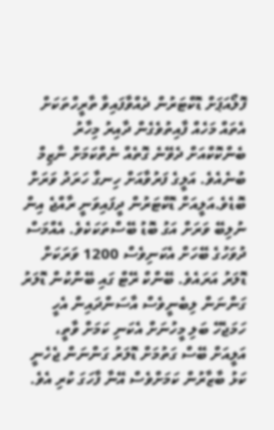ފޮލޯއަޕަށް ޑޮކްޓަރުން ދެއްވާފައިވާ ތާރީހްތަކަށް އެތައް މަހެއް ފާއިތުވެގެން ދާއިރު މިހާރު ބެންކޮކްއަށް ދެވޭނެ ގޮތެއް ނެތްކަމަށް ނާޒިމް ބުނެއެވެ. އަލީގެ ފަރުވާއަށް ހިނގާ ހަރަދު ވަރަށް ބޮޑެވެ.އަލީއަށް ޑޮކްޓަރުން ދީފައިވަނީ ރާއްޖެ އިން ނުލިބޭ ވަރަށް އަގު ބޮޑު ބޭސްތަކަކެވެ. އެއްމަސް ދުވަހުގެ ބޭހަށް އެކަނިވެސް 1200 ވަރަކަށް ޑޮލަރު އަރައެވެ. ބޭންކް ރޭޓް ގައި ބޭންކުން ޑޮލަރު ގަންނަން ލިބެނީވެސް އާސަންދައިން އެހީ ހަމަޖެހޭ ބަލި މީހުނަށް އެކަނި ކަމަށް ވާތީ، އަލީއަށް ބޭސް ގަތުމަށް ޑޮލަރު ގަންނަން ޖެހެނީ ކަޅު ބާޒާރުން ކަމަށްވެސް އޭނާ ފާހަގަ ކުރި އެވެ.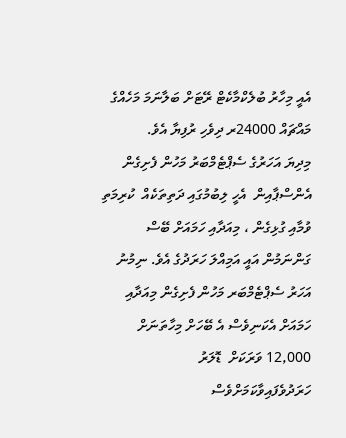އެއީ މިހާރު ބުލެކްމާކެޓް ރޭޓަށް ބަލާނަމަ މަހެއްގެ މައްޗައް 24000ރ ދިވެހި ރުފިޔާ އެވެ.
މިދިޔަ އަހަރުގެ ސެޕްޓެމްބަރު މަހުން ފެށިގެން އެންސްޕާއިން  އެހީ ލިބުމުގައި ދަތިތަކެއް  ކުރިމަތި ވުމާއި ގުޅިގެން ، މިއަދާއި ހަމައަށް ބޭސް  ގަންނަމުން އައީ އަމިއްލަ ހަރަދުގެ އެވެ. ނިމުނު އަހަރު ސެޕްޓެމްބަރ މަހުން ފެށިގެން މިއަދާއި ހަމައަށް އެކަނިވެސް އެ ބޭހަށް މިހާތަނަށް 12,000 ވަރަކަށް  ޑޮލަރު ހަރަދުވެފައިވާކަމަށްވެސް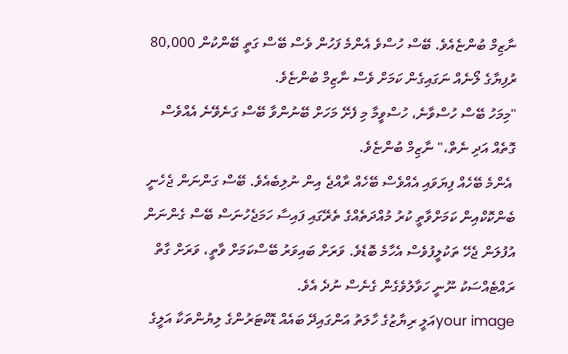ނާޒިމް ބުންޏެއެވެ. ބޭސް ހުސްވެ އެންމެ ފަހުން ވެސް ބޭސް ގަތީ ބޭންކުން 80,000 ރުފިޔާގެ ލޯނެއް ނަގައިގެން ކަމަށް ވެސް ނާޒިމް ބުންޏެވެ.
"މިމަހު ބޭސް ހުސްވާނެ، ހުސްވީމާ މި ފެށޭ މަހަށް ބޭނުންވާ ބޭސް ގަނެވޭނެ އެއްވެސް ގޮތެއް އަދި ނެތް،" ނާޒިމް ބުންޏެވެ.
 އެންމެ ބޭހެއް ފިޔަވައި އެއްވެސް ބޭހެއް ރާއްޖެ އިން ނުލިބެއެވެ. ބޭސް ގަންނަން ޖެހެނީ ބެންކޮކްއިން ކަމަށްވާތީ ކުރު މުއްދަތެއްގެ ތެރޭގައި ފައިސާ ހަމަޖެހުނަސް ބޭސް ގެންނަން އުފުލަން ޖެހޭ ތަކުލީފުވެސް އެހާމެ ބޮޑެވެ. ވަރަށް ބައިވަރު ބޭސްކަމަށް ވާތީ، ވަރަށް ގާތް ރައްޓެއްސަކު ނޫނީ ހަވާލުވެގެން ގެނެސް ނުދެ އެވެ.
your imageއަލީ ރިޔާޒުގެ ހާލަތު އަންގައިދޭ ބައެއް ޑޮކްޓަރުންގެ ލިޔުންތަކާ އަލީގެ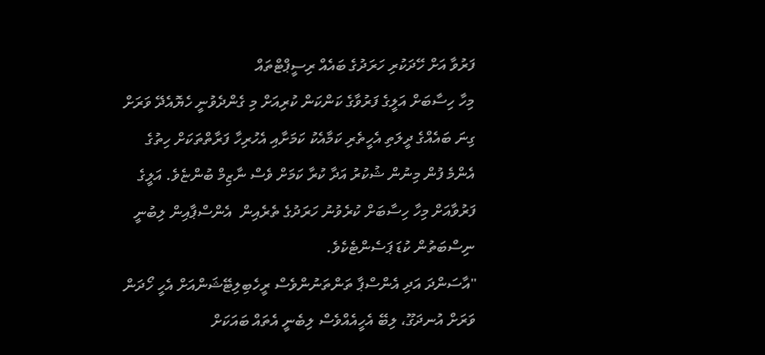ފަރުވާ އަށް ހޭދަކުރި ހަރަދުގެ ބައެއް ރިސީޕްޓްތައް
މިހާ ހިސާބަށް އަލީގެ ފަރުވާގެ ކަންކަން ކުރިއަށް މި ގެންދެވުނީ ހެޔޮއެދޭ ވަރަށް ގިނަ ބައެއްގެ ދީލަތި އެހީތެރި ކަމާއެކު ކަމަށާއި އެހުރިހާ ފަރާތްތަކަށް ހިތުގެ އެންމެ ފުން މިނުން ޝުކުރު އަދާ ކުރާ ކަމަށް ވެސް ނާޒިމް ބުންޏެވެ. އަލީގެ ފަރުވާއަށް މިހާ ހިސާބަށް ކުރެވުނު ހަރަދުގެ ތެރެއިން  އެންސްޕާއިން ލިބުނީ ނިސްބަތުން ކުޑަ ޕަސެންޓެކެވެ.
"އާސަންދަ އަދި އެންސްޕާ ތަންތަނުންވެސް ރީހެބިލިޓޭޝަންއަށް އެހީ ހޯދަން ވަރަށް އުނދަގޫ، ލިބޭ އެހީއެއްވެސް ލިބެނީ އެތައް ބައަކަށް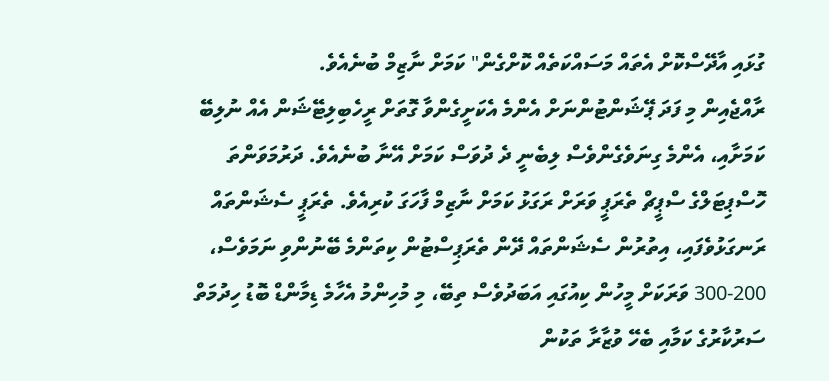ގުޅައި އާދޭސްކޮށް އެތައް މަސައްކަތެއް ކޮށްގެން" ކަމަށް ނާޒިމް ބުނެއެވެ.
ރާއްޖެއިން މި ފަދަ ޕޭޝަންޓުންނަށް އެންމެ އެކަށީގެންވާ ގޮތަށް ރީހެބިލިޓޭޝަން އެއް ނުލިބޭ ކަމަށާއި، އެންމެ ގިނަވެގެންވެސް ލިބެނީ ދެ ދުވަސް ކަމަށް އޭނާ ބުނެއެވެ. ދަރުމަވަންތަ ހޮސްޕިޓަލްގެ ސްޕީޗް ތެރަޕީ ވަރަށް ރަގަޅު ކަމަށް ނާޒިމް ފާހަގަ ކުރިއެވެ. ތެރަޕީ ސެޝަންތައް ރަނގަޅުވެފައި، އިތުރުން ސެޝަންތައް ދޭން ތެރަޕިސްޓުން ކިތަންމެ ބޭނުންވި ނަމަވެސް، 200-300 ވަރަކަށް މީހުން ކިއުގައި އަބަދުވެސް ތިބޭ، މި މުހިންމު އެހާމެ ޑިމާންޑް ބޮޑު ހިދުމަތް ސަރުކާރުގެ ކަމާއި ބެހޭ ވުޒާރާ ތަކުން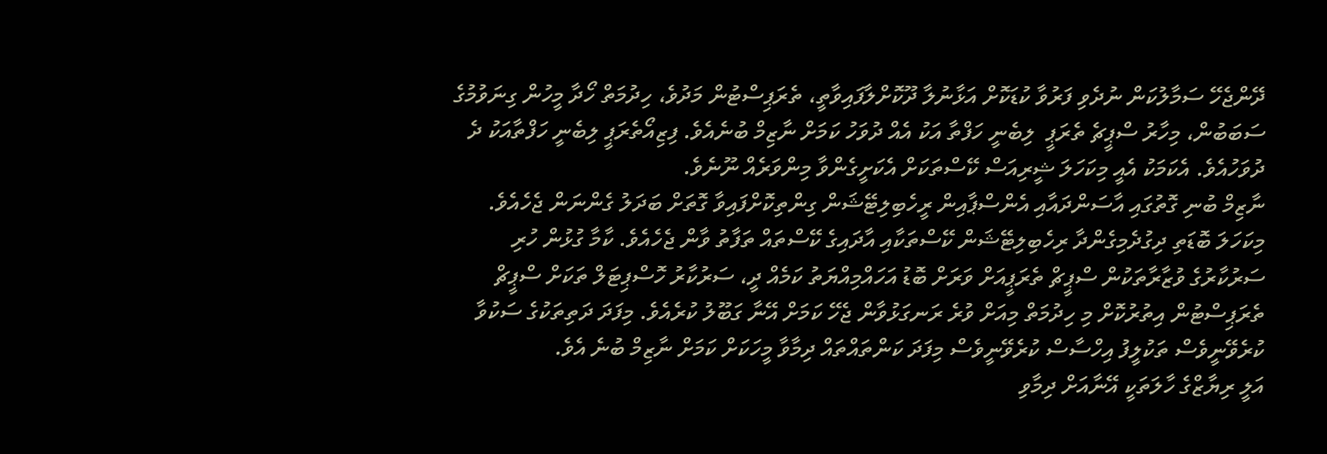ދޭންޖެހޭ ސަމާލުކަން ނުދެވި ފަރުވާ ކުޑަކޮށް އަޅާނުލާ ދޫކޮށްލާފައިވާތީ، ތެރަޕިސްޓުން މަދުވެ، ހިދުމަތް ހޯދާ މީހުން ގިނަވުމުގެ ސަބަބުން، މިހާރު ސްޕީޗެ ތެރަޕީ  ލިބެނީ ހަފްތާ އަކު އެއް ދުވަހު ކަމަށް ނާޒިމް ބުނެއެވެ. ފިޒިއޯތެރަޕީ ލިބެނީ ހަފްތާއަކު ދެ ދުވަހުއެވެ. އެކަމަކު އެއީ މިކަހަލަ ޝީރިއަސް ކޭސްތަކަށް އެކަށީގެންވާ މިންވަރެއް ނޫނެވެ.
ނާޒިމް ބުނި ގޮތުގައި އާސަންދައާއި އެންސްޕާއިން ރީހެބިލިޓޭޝަން ގިންތިކޮށްފައިވާ ގޮތަށް ބަދަލު ގެންނަން ޖެހެއެވެ. މިކަހަލަ ބޮޑަތި ދިގުދެމިގެންދާ ރިހެބިލިޓޭޝަން ކޭސްތަކާއި އާދައިގެ ކޭސްތައް ތަފާތު ވާން ޖެހެއެވެ. ކާމާ ގުޅުން ހުރި ސަރުކާރުގެ ވުޒާރާތަކުން ސްޕީޗް ތެރަޕީއަށް ވަރަށް ބޮޑު އަހައްމިއްޔަތު ކަމެއް ދީ، ސަރުކާރު ހޮސްޕިޓަލް ތަކަށް ސްޕީޗް  ތެރަޕިސްޓުން އިތުރުކޮށް މި ހިދުމަތް މިއަށް ވުރެ ރަނގަޅުވާން ޖެހޭ ކަމަށް އޭނާ ގަބޫލު ކުރެއެވެ. މިފަދަ ދަތިތަކުގެ ސަކުވާ ކުރެވޭނީވެސް ތަކުލީފު އިހްސާސް ކުރެވޭނީވެސް މިފަދަ ކަންތައްތައް ދިމާވާ މީހަކަށް ކަމަށް ނާޒިމް ބުނެ އެވެ.
އަލީ ރިޔާޒްގެ ހާލަތަކީ އޭނާއަށް ދިމާވި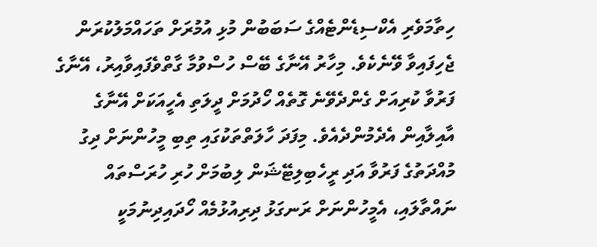ހިތާމަވެރި އެކްސިޑެންޓެއްގެ ސަބަބުން މުޅި އުމުރަށް ތަހައްމަލުކުރަން ޖެހިފައިވާ ވޭނެކެވެ. މިހާރު އޭނާގެ ބޭސް ހުސްވުމާ ގާތްވެފައިވާއިރު، އޭނާގެ ފަރުވާ ކުރިއަށް ގެންދެވޭނެ ގޮތެއް ހޯދުމަށް ދީލަތި އެހީއަކަށް އޭނާގެ އާއިލާއިން އެދެމުންދެއެވެ. މިފަދަ ހާލަތްތަކުގައި ތިބި މީހުންނަށް ދިގު މުއްދަތުގެ ފަރުވާ އަދި ރީހެބިލިޓޭޝަން ލިބުމަށް ހުރި ހުރަސްތައް ނައްތާލައި، އެމީހުންނަށް ރަނގަޅު ދިރިއުޅުމެއް ހޯދައިދިނުމަކީ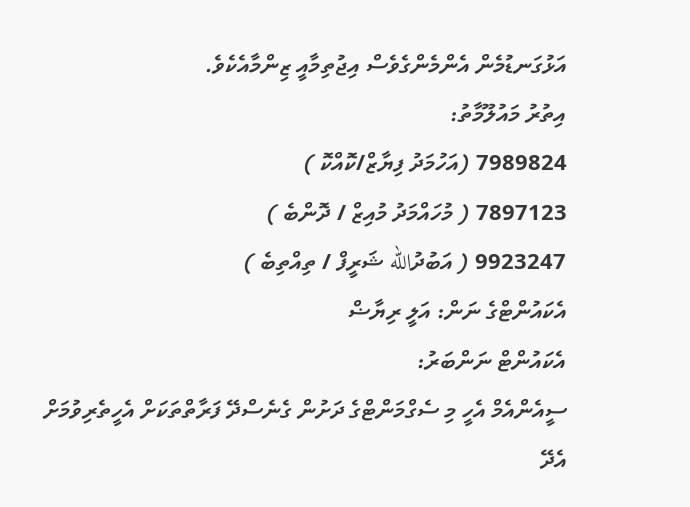އަޅުގަނޑުމެން އެންމެންގެވެސް އިޖުތިމާއީ ޒިންމާއެކެވެ.
އިތުރު މައުލޫމާތު:
7989824 (އަހުމަދު ފިޔާޒް/ކޮއްކޮ )
7897123 ( މުހައްމަދު މުއިޒް / ދޮންބެ )
9923247 ( އަބުދުالله ޝަރީފް / ތިއްތިބެ )
އެކައުންޓްގެ ނަން: އަލީ ރިޔާޟް
އެކައުންޓް ނަންބަރު:
ސީއެންއެމް އެހީ މި ސެގްމަންޓްގެ ދަށުން ގެނެސްދޭ ފަރާތްތަކަށް އެހީތެރިވުމަށް އެދޭ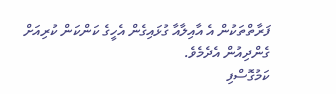ފަރާތްތަކުން އެ އާއިލާއާ ގުޅައިގެން އެހީގެ ކަންކަން ކުރިއަށް ގެންދިއުން އެދެމެވެ.
ކަމުގޮސްފި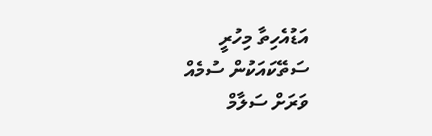އަޑުއެހިތާ މިހުރީ
ސަތޭކައަކުން ސުމެއް
ވަރަށް ސަލާމް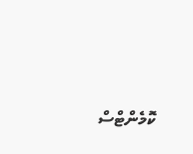ކޮމެންޓްސް